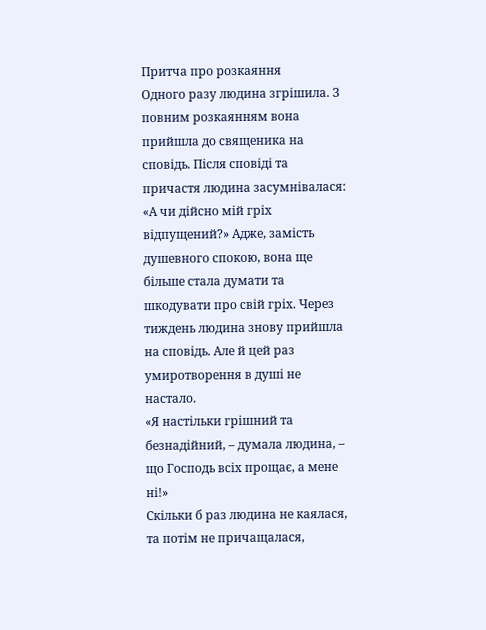Притча про розкаяння
Одного разу людина згрішила. З повним розкаянням вона прийшла до священика на сповідь. Після сповіді та причастя людина засумнівалася: «А чи дійсно мій гріх відпущений?» Адже, замість душевного спокою, вона ще більше стала думати та шкодувати про свій гріх. Через тиждень людина знову прийшла на сповідь. Але й цей раз умиротворення в душі не настало.
«Я настільки грішний та безнадійний, – думала людина, – що Господь всіх прощає, а мене ні!»
Скільки б раз людина не каялася, та потім не причащалася,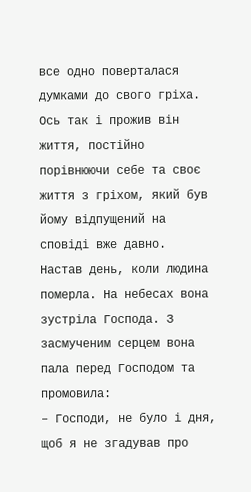все одно поверталася думками до свого гріха. Ось так і прожив він життя, постійно порівнюючи себе та своє життя з гріхом, який був йому відпущений на сповіді вже давно.
Настав день, коли людина померла. На небесах вона зустріла Господа. З засмученим серцем вона пала перед Господом та промовила:
– Господи, не було і дня, щоб я не згадував про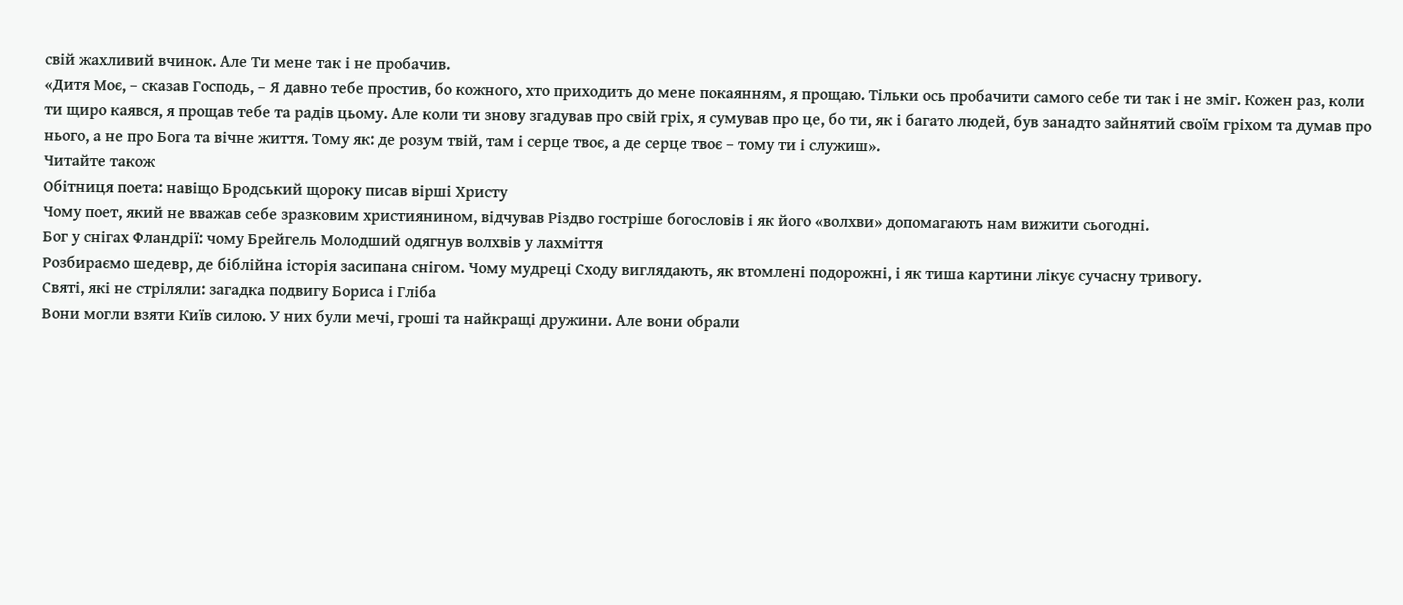свій жахливий вчинок. Але Ти мене так і не пробачив.
«Дитя Моє, – сказав Господь, – Я давно тебе простив, бо кожного, хто приходить до мене покаянням, я прощаю. Тільки ось пробачити самого себе ти так і не зміг. Кожен раз, коли ти щиро каявся, я прощав тебе та радів цьому. Але коли ти знову згадував про свій гріх, я сумував про це, бо ти, як і багато людей, був занадто зайнятий своїм гріхом та думав про нього, а не про Бога та вічне життя. Тому як: де розум твій, там і серце твоє, а де серце твоє – тому ти і служиш».
Читайте також
Обітниця поета: навіщо Бродський щороку писав вірші Христу
Чому поет, який не вважав себе зразковим християнином, відчував Різдво гостріше богословів і як його «волхви» допомагають нам вижити сьогодні.
Бог у снігах Фландрії: чому Брейгель Молодший одягнув волхвів у лахміття
Розбираємо шедевр, де біблійна історія засипана снігом. Чому мудреці Сходу виглядають, як втомлені подорожні, і як тиша картини лікує сучасну тривогу.
Святі, які не стріляли: загадка подвигу Бориса і Гліба
Вони могли взяти Київ силою. У них були мечі, гроші та найкращі дружини. Але вони обрали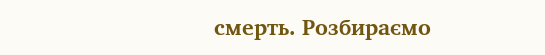смерть. Розбираємо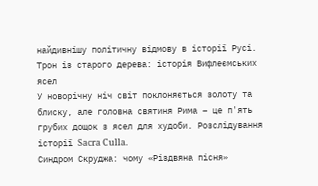найдивнішу політичну відмову в історії Русі.
Трон із старого дерева: історія Вифлеємських ясел
У новорічну ніч світ поклоняється золоту та блиску, але головна святиня Рима – це п'ять грубих дощок з ясел для худоби. Розслідування історії Sacra Culla.
Синдром Скруджа: чому «Різдвяна пісня»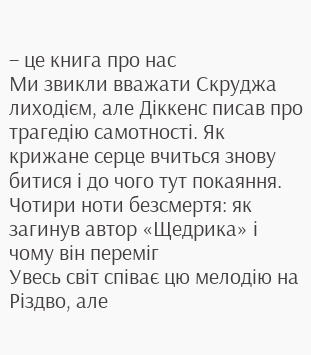– це книга про нас
Ми звикли вважати Скруджа лиходієм, але Діккенс писав про трагедію самотності. Як крижане серце вчиться знову битися і до чого тут покаяння.
Чотири ноти безсмертя: як загинув автор «Щедрика» і чому він переміг
Увесь світ співає цю мелодію на Різдво, але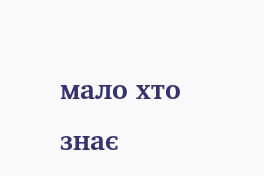мало хто знає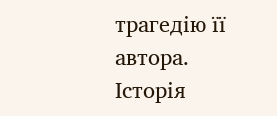трагедію її автора. Історія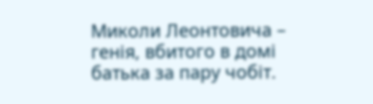Миколи Леонтовича – генія, вбитого в домі батька за пару чобіт.